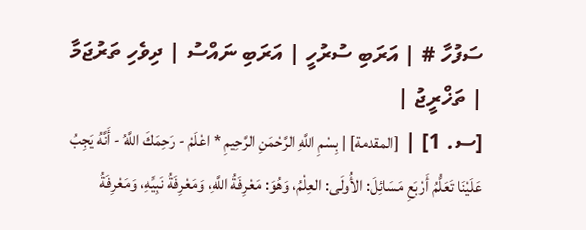ސަފުހާ # | އަރަބި ސުރުހީ | އަރަބި ނައްސު | ދިވެހި ތަރުޖަމާ | ތަޚްރީޖު |
[ސ. 1] | [المقدمة] | بِسْمِ اللَّهِ الرَّحْمَنِ الرَّحِيمِ * اعْلَمْ - رَحِمَكَ اللَّهُ - أَنَّهُ يَجِبُ عَلَيْنَا تَعَلُّمُ أَرْبَعِ مَسَائِلَ: الأُولَى: العِلْمُ، وَهُوَ: مَعْرِفَةُ اللَّهِ، وَمَعْرِفَةُ نَبِيِّهِ، وَمَعْرِفَةُ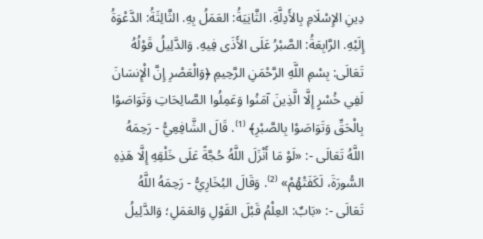دِينِ الإِسْلَامِ بِالأَدِلَّةِ. الثَّانِيَةُ: العَمَلُ بِهِ. الثَّالِثَةُ: الدَّعْوَةُ إِلَيْهِ. الرَّابِعَةُ: الصَّبْرُ عَلَى الأَذَى فِيهِ. وَالدَّلِيلُ قَوْلُهُ تَعَالَى: بِسْمِ اللَّهِ الرَّحْمَنِ الرَّحِيمِ ﴿وَالْعَصْرِ إِنَّ الْإِنسَانَ لَفِي خُسْرٍ إِلَّا الَّذِينَ آمَنُوا وَعَمِلُوا الصَّالِحَاتِ وَتَوَاصَوْا بِالْحَقِّ وَتَوَاصَوْا بِالصَّبْرِ﴾ ⁽¹⁾. قَالَ الشَّافِعِيُّ - رَحِمَهُ اللَّهُ تَعَالَى -: «لَوْ مَا أَنْزَلَ اللَّهُ حُجَّةً عَلَى خَلْقِهِ إِلَّا هَذِهِ السُّورَةَ، لَكَفَتْهُمْ» ⁽²⁾. وَقَالَ البُخَارِيُّ - رَحِمَهُ اللَّهُ تَعَالَى -: «بَابٌ: العِلْمُ قَبْلَ القَوْلِ وَالعَمَلِ؛ وَالدَّلِيلُ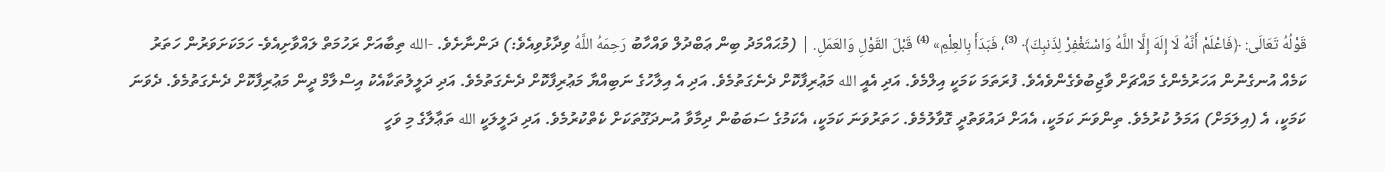قَوْلُهُ تَعَالَى: ﴿فَاعْلَمْ أَنَّهُ لَا إِلَهَ إِلَّا اللَّهُ وَاسْتَغْفِرْ لِذَنبِكَ﴾ ⁽³⁾، فَبَدَأَ بِالعِلْمِ» ⁽⁴⁾ قَبْلَ القَوْلِ وَالعَمَلِ. | (މުޙައްމަދު ބިން ޢަބްދުލް ވައްހާބު رَحِمَهُ اللَّهُ ވިދާޅުވިއެވެ:) ދަންނާށެވެ. -الله ތިބާއަށް ރަހުމަތް ލައްވާށިއެވެ- ހަމަކަށަވަރުން ހަތަރު ކަމެއް އުނގެނުން އަހަރުމެންގެ މައްޗަށް ވާޖިބުވެގެންވެއެވެ. ފުރަތަމަ ކަމަކީ އިލްމެވެ. އަދި އެއީ الله މަޢުރިފާކޮށް ދެނެގަތުމެވެ. އަދި އެ އިލާހުގެ ނަބިއްޔާ މަޢުރިފާކޮށް ދެނެގަތުމެވެ. އަދި ދަލީލުތަކާއެކު އިސްލާމް ދީން މަޢުރިފާކޮށް ދެނެގަތުމެވެ. ދެވަނަ ކަމަކީ، އެ (އިލަމަށް) އަމަލު ކުރުމެވެ. ތިންވަނަ ކަމަކީ، އެއަށް ދައުވަތުދީ ގޮވާލުމެވެ. ހަތަރުވަނަ ކަމަކީ، އެކަމުގެ ސަބަބުން ދިމާވާ އުނދަގޫތަކަށް ކެތްކުރުމެވެ. އަދި ދަލީލަކީ الله ތަޢާލާގެ މި ވަހީ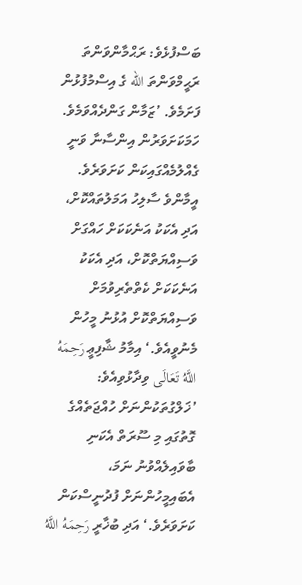ބަސްފުޅެވެ: ރަޙްމާންވަންތަ ރަޙީމްވަންތަ الله ގެ އިސްމުފުޅުން ފަށަމެވެ. ’ޒަމާން ގަންދެއްވަމެވެ. ހަމަކަށަވަރުން އިންސާނާ ވަނީ ގެއްލުމެއްގައިކަން ކަށަވަރެވެ. އީމާންވެ ސާލިހު އަމަލުތައްކޮށް، އަދި އެކަކު އަނެކަކަށް ހައްގަށް ވަސިއްޔަތްކޮށް، އަދި އެކަކު އަނެކަކަށް ކެތްތެރިވުމަށް ވަސިއްޔަތްކޮށް އުޅުނު މީހުން މެނުވީއެވެ.‘ އިމާމު ޝާފިޢީ رَحِمَهُ اللَّهُ تَعَالَى ވިދާޅުވިއެވެ: ’ޚަލްގުތަކުންނަށް ހުއްޖަތެއްގެ ގޮތުގައި މި ސޫރަތް އެކަނި ބާވައިލެއްވުނު ނަމަ، އެބައިމީހުންނަށް ފުދުނީސްކަން ކަށަވަރެވެ.‘ އަދި ބުޚާރީ رَحِمَهُ اللَّهُ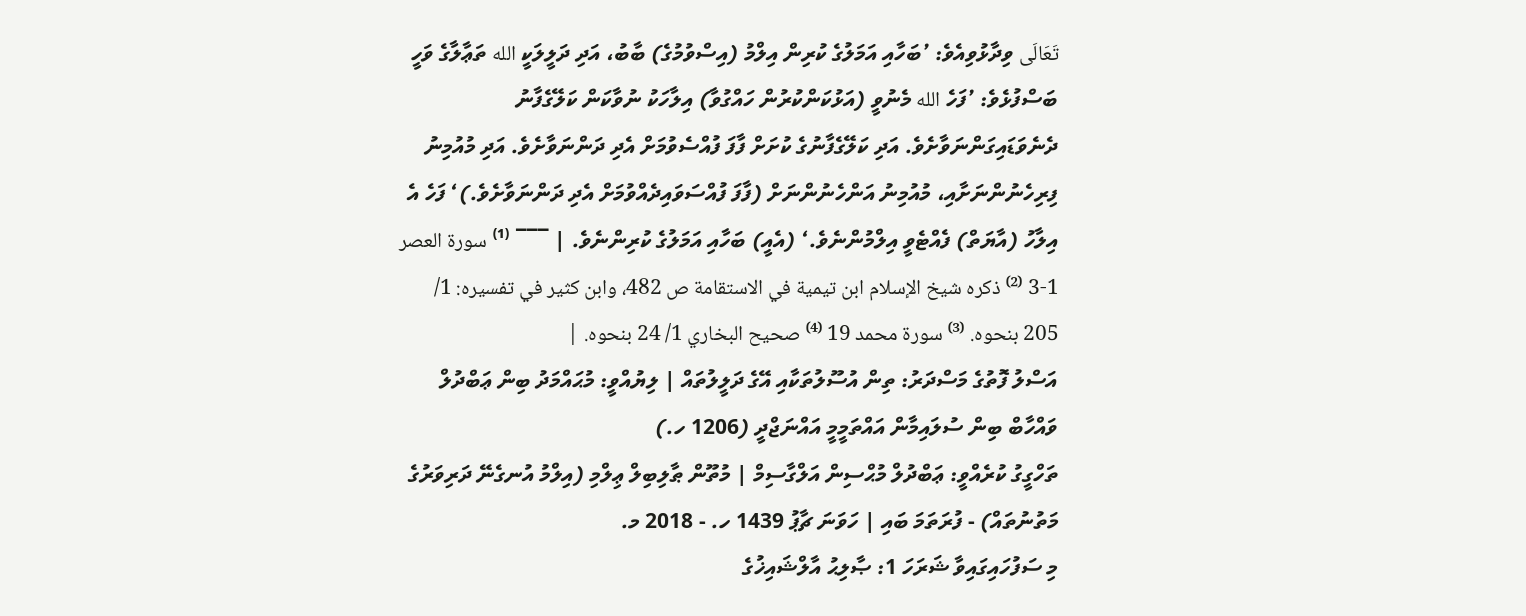تَعَالَى ވިދާޅުވިއެވެ: ’ބަހާއި އަމަލުގެ ކުރިން އިލްމު (އިސްވުމުގެ) ބާބު، އަދި ދަލީލަކީ الله ތަޢާލާގެ ވަހީ ބަސްފުޅެވެ: ’ފަހެ الله މެނުވީ (އަޅުކަންކުރުން ހައްގުވާ) އިލާހަކު ނުވާކަން ކަލޭގެފާނު ދެނެވަޑައިގަންނަވާށެވެ. އަދި ކަލޭގެފާނުގެ ކުށަށް ފާފަ ފުއްސެވުމަށް އެދި ދަންނަވާށެވެ. އަދި މުއުމިނު ފިރިހެނުންނަށާއި، މުއުމިނު އަންހެނުންނަށް (ފާފަ ފުއްސަވައިދެއްވުމަށް އެދި ދަންނަވާށެވެ.)‘ ފަހެ އެ އިލާހު (އާޔަތް) ފެއްޓެވީ އިލްމުންނެވެ.‘ (އެއީ) ބަހާއި އަމަލުގެ ކުރިންނެވެ. | ‾‾‾ ⁽¹⁾ سورة العصر 1-3 ⁽²⁾ ذكره شيخ الإسلام ابن تيمية في الاستقامة ص 482، وابن كثير في تفسيره: 1/ 205 بنحوه. ⁽³⁾ سورة محمد 19 ⁽⁴⁾ صحيح البخاري 1/ 24 بنحوه. |
އަސްލު ފޮތުގެ މަސްދަރު: ތިން އުސޫލުތަކާއި އޭގެ ދަލީލުތައް | ލިޔުއްވީ: މުޙައްމަދު ބިން ޢަބްދުލް ވައްހާބް ބިން ސުލައިމާން އައްތަމީމީ އައްނަޖްދީ (1206 ހ.)
ތަހްގީގު ކުރެއްވީ: ޢަބްދުލް މުޙްސިން އަލްގާސިމް | މުތޫން ޠާލިބިލް ޢިލްމި (އިލްމު އުނގެނޭ ދަރިވަރުގެ މަތުނުތައް) - ފުރަތަމަ ބައި | ހަވަނަ ޗާޕު 1439 ހ. - 2018 މ.
މި ސަފުހައިގައިވާ ޝަރަހަ 1: ޞާލިޙު އާލްޝައިޚުގެ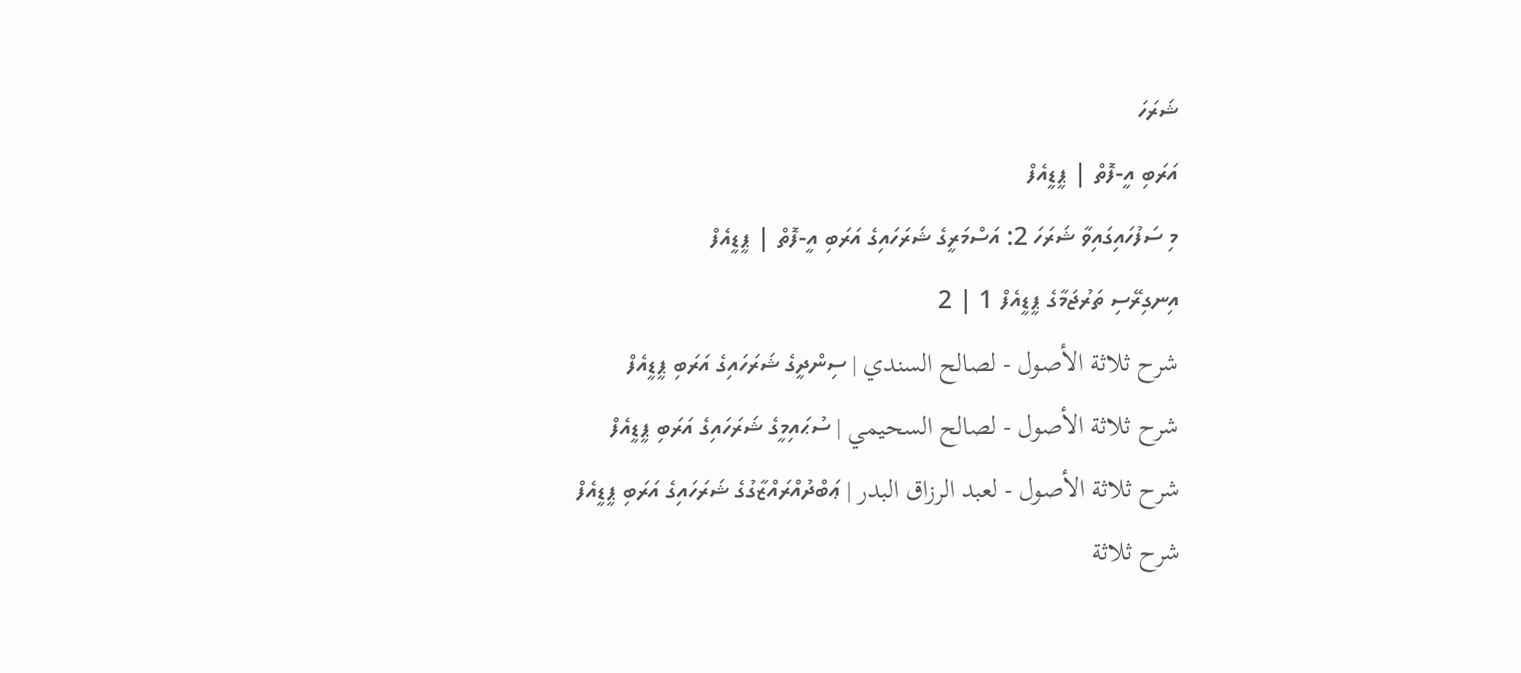ޝަރަހަ
އަރަބި އީ-ފޮތް | ޕީޑީއެފް
މި ސަފުހައިގައިވާ ޝަރަހަ 2: އަސްމަރީގެ ޝަރަހައިގެ އަރަބި އީ-ފޮތް | ޕީޑީއެފް
އިނގިރޭސި ތަރުޖަމާގެ ޕީޑީއެފް 1 | 2
شرح ثلاثة الأصول - لصالح السندي | ސިންދީގެ ޝަރަހައިގެ އަރަބި ޕީޑީއެފް
شرح ثلاثة الأصول - لصالح السحيمي | ސުޙައިމީގެ ޝަރަހައިގެ އަރަބި ޕީޑީއެފް
شرح ثلاثة الأصول - لعبد الرزاق البدر | ޢަބްދުއްރައްޒާގުގެ ޝަރަހައިގެ އަރަބި ޕީޑީއެފް
شرح ثلاثة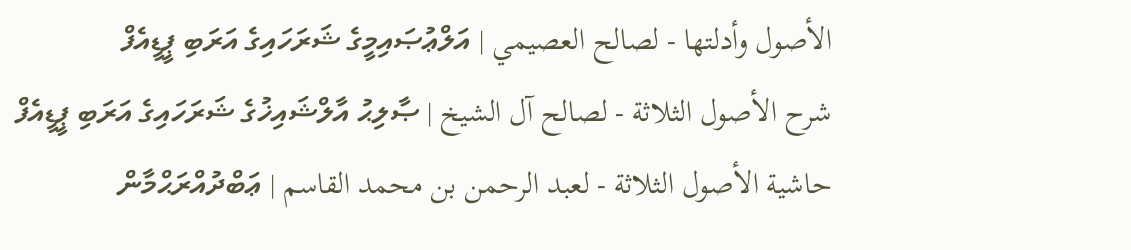الأصول وأدلتها - لصالح العصيمي | އަލްޢުޞައިމީގެ ޝަރަހައިގެ އަރަބި ޕީޑީއެފް
شرح الأصول الثلاثة - لصالح آل الشيخ | ޞާލިޙު އާލްޝައިޚުގެ ޝަރަހައިގެ އަރަބި ޕީޑީއެފް
حاشية الأصول الثلاثة - لعبد الرحمن بن محمد القاسم | ޢަބްދުއްރަޙްމާން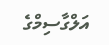އަލްގާސިމްގެ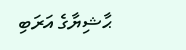ޙާޝިޔާގެ އަރަބި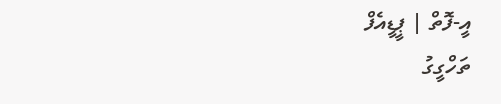އީ-ފޮތް | ޕީޑީއެފް
ތަހްގީގު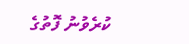ކުރެވުނު ފޮތުގެ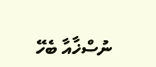ނުސްޚާއާ ބެހޭ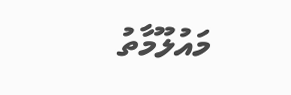މައުލޫމާތު